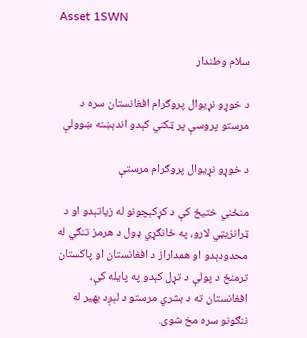Asset 1SWN

سلام وطندار

د خوړو نړیوال پروګرام افغانستان سره د مرستو پروسې پر ټکني کېدو اندېښنه ښوولې

د خوړو نړیوال پروګرام مرستې

منځني ختیځ کې د کړکېچونو له زیاتېدو او د ټرانزیټي لارو، په ځانګړي ډول د هرمز تنګي له محدودېدو او همداراز د افغانستان او پاکستان ترمنځ د پولې د تړل کېدو په پایله کې، افغانستان ته د بشري مرستو د لېږد بهیر له ننګونو سره مخ شوی.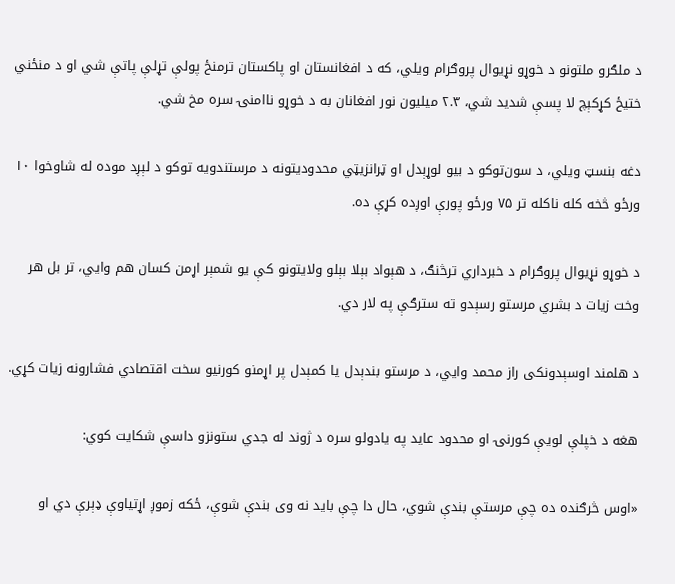د ملګرو ملتونو د خوړو نړیوال پروګرام ویلي، که د افغانستان او پاکستان ترمنځ پولې تړلې پاتې شي او د منځني ختیځ کړکېچ لا پسې شدید شي، ۲.۳ میلیون نور افغانان به د خوړو ناامنۍ سره مخ شي.

دغه بنسټ ویلي، د سون‌توکو د بیو لوړېدل او ټرانزیټي محدودیتونه د مرستندویه توکو د لېږد موده له شاوخوا ۱۰ ورځو څخه کله ناکله تر ۷۵ ورځو پورې اوږده کړې ده.

د خوړو نړیوال پروګرام د خبرداري ترڅنګ، د هېواد بېلا بېلو ولایتونو کې یو شمېر اړمن کسان هم وایي، تر بل هر وخت زیات د بشري مرستو رسېدو ته سترګې په لار دي.

د هلمند اوسېدونکی راز محمد وایي، د مرستو بندېدل یا کمېدل پر اړمنو کورنیو سخت اقتصادي فشارونه زیات کړي.

هغه د خپلې لویې کورنۍ او محدود عاید په یادولو سره د ژوند له جدي ستونزو داسې شکایت کوي:

«اوس څرګنده ده چې مرستې بندې شوي، حال دا چې باید نه وی بندې شوې، ځکه زموږ اړتیاوې ډېرې دي او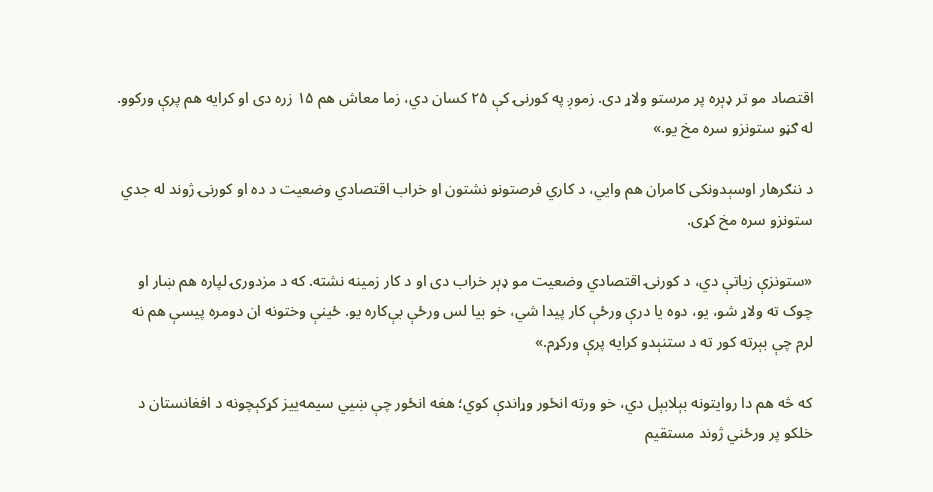اقتصاد مو تر ډېره پر مرستو ولاړ دی. زموږ په کورنۍ کې ۲۵ کسان دي، زما معاش هم ۱۵ زره دی او کرایه هم پرې ورکوو. له ګڼو ستونزو سره مخ یو.»

د ننګرهار اوسېدونکی کامران هم وایي، د کاري فرصتونو نشتون او خراب اقتصادي وضعیت د ده او کورنۍ ژوند له جدي ستونزو سره مخ کړی.

«ستونزې زیاتې دي، د کورنۍ اقتصادي وضعیت مو ډېر خراب دی او د کار زمینه نشته. که د مزدورۍ لپاره هم ښار او چوک ته ولاړ شو، یو، دوه یا درې ورځې کار پیدا شي، خو بیا لس ورځې بې‌کاره یو. ځینې وختونه ان دومره پیسې هم نه لرم چې بېرته کور ته د ستنېدو کرایه پرې ورکړم.»

که څه هم دا روایتونه بېلابېل دي، خو ورته انځور وړاندې کوي؛ هغه انځور چې ښيي سیمه‌ییز کړکېچونه د افغانستان د خلکو پر ورځني ژوند مستقیم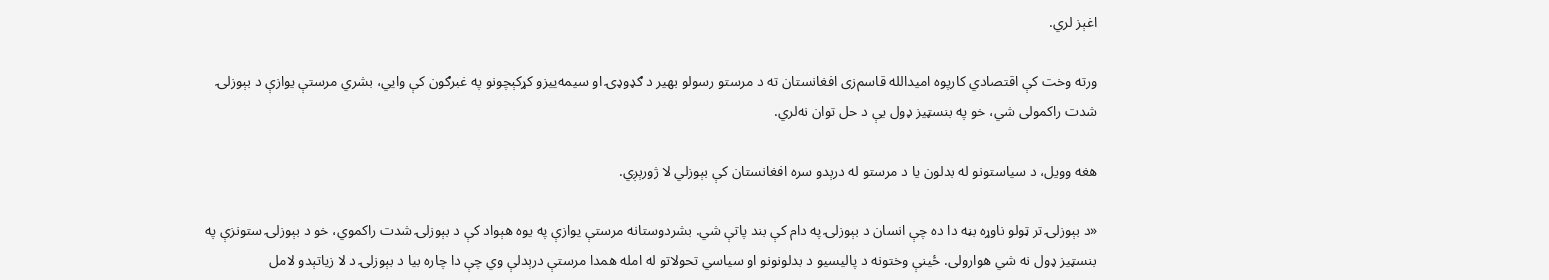اغېز لري.

ورته وخت کې اقتصادي کارپوه امیدالله قاسم‌زی افغانستان ته د مرستو رسولو بهیر د ګډوډۍ او سیمه‌ییزو کړکېچونو په غبرګون کې وایي، بشري مرستې یوازې د بېوزلۍ شدت راکمولی شي، خو په بنسټیز ډول یې د حل توان نه‌لري.

هغه وویل، د سیاستونو له بدلون یا د مرستو له درېدو سره افغانستان کې بېوزلي لا ژورېږي.

«د بېوزلۍ تر ټولو ناوړه بڼه دا ده چې انسان د بېوزلۍ په دام کې بند پاتې شي. بشردوستانه مرستې یوازې په یوه هېواد کې د بېوزلۍ شدت راکموي، خو د بېوزلۍ ستونزې په بنسټیز ډول نه شي هوارولی. ځینې وختونه د پالیسیو د بدلونونو او سیاسي تحولاتو له امله همدا مرستې درېدلې وي چې دا چاره بیا د بېوزلۍ د لا زیاتېدو لامل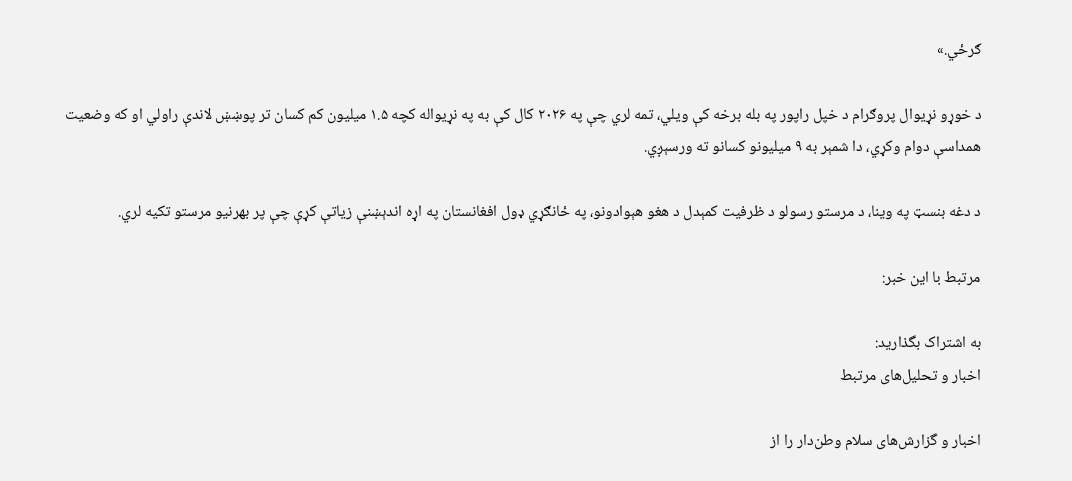ګرځي.»

د خوړو نړیوال پروګرام د خپل راپور په بله برخه کې ویلي، تمه لري چې په ۲۰۲۶ کال کې به په نړیواله کچه ۱.۵ میلیون کم کسان تر پوښښ لاندې راولي او که وضعیت همداسې دوام وکړي، دا شمېر به ۹ میلیونو کسانو ته ورسېږي.

د دغه بنسټ په وینا، د مرستو رسولو د ظرفیت کمېدل د هغو هېوادونو، په ځانګړي ډول افغانستان په اړه اندېښنې زیاتې کړې چې پر بهرنیو مرستو تکیه لري.

مرتبط با این خبر:

به اشتراک بگذارید:
اخبار و تحلیل‌های مرتبط

اخبار و گزارش‌های سلام وطن‌دار را از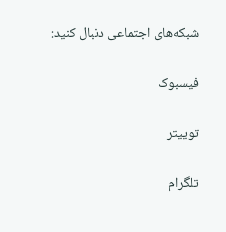شبکه‌های اجتماعی دنبال کنید:

فیسبوک

توییتر

تلگرام